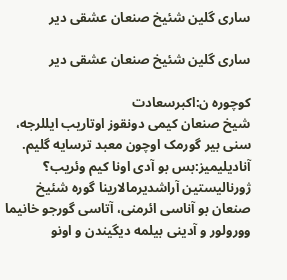ساری گلین شئیخ صنعان عشقی دیر

ساری گلین شئیخ صنعان عشقی دیر

کوچوره ن:اکبرسعادت
شیخ صنعان کیمی دونقوز اوتاریب ایللرجه،
سنی بیر گورمک اوچون معبد ترسایه گلیم.
آنادیلیمیز:بس بو آدی اونا کیم وئریب؟ ژورنالیستین آراشدیرمالارینا گوره شئیخ صنعان بو آناسی ائرمنی، آتاسی گورجو خانیما وورولور و آدینی بیلمه دیگیندن و اونو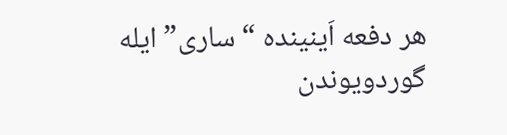هر دفعه اَینینده “ساری” ایله گوردویوندن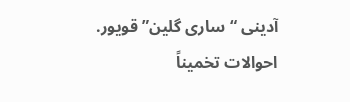آدینی “ساری گلین” قویور. احوالات تخمیناً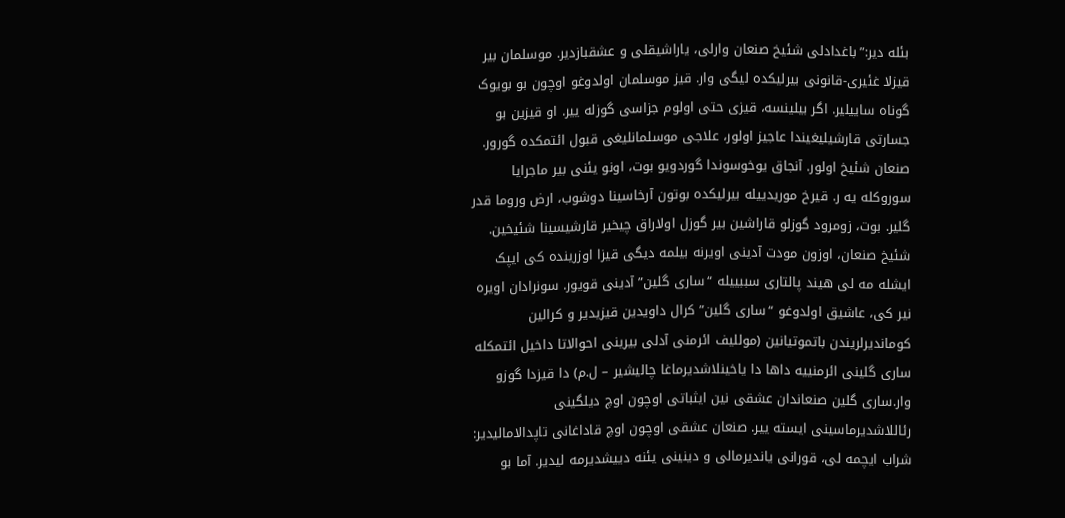بئله دیر:”باغدادلی شئیخ صنعان وارلی، یاراشیقلی و عشقبازدیر. موسلمان بیر قیزلا غئیری-قانونی بیرلیکده لیگی وار. قیز موسلمان اولدوغو اوچون بو بویوک گوناه ساییلیر. اگر بیلینسه، قیزی حتی اولوم جزاسی گوزله ییر. او قیزین بو جسارتی قارشیلیغیندا عاجیز اولور، علاجی موسلمانلیغی قبول ائتمکده گورور. صنعان شئیخ اولور. آنجاق یوخوسوندا گوردویو بوت، اونو یئنی بیر ماجرایا سوروکله یه ر. قیرخ موریدییله بیرلیکده بوتون آرخاسینا دوشوب، ارض وروما قدر گلیر. بوت، زومرود گوزلو قاراشین بیر گوزل اولاراق چیخیر قارشیسینا شئیخین.
شئیخ صنعان، اوزون مودت آدینی اویرنه بیلمه دیگی قیزا اوزرینده کی ایپک ایشله مه لی هیند پالتاری سببییله “ساری گلین” آدینی قویور. سونرادان اویره نیر کی، عاشیق اولدوغو “ساری گلین” کرال داویدین قیزیدیر و کرالین کوماندیرلریندن باتموتیانین (موللیف ائرمنی آدلی بیرینی احوالاتا داخیل ائتمکله ساری گلینی ائرمنییه داها دا یاخینلاشدیرماغا چالیشیر – ل.م) دا قیزدا گوزو وار.ساری گلین صنعاندان عشقی نین ایثباتی اوچون اوچ دیلگینی رئاللاشدیرماسینی ایسته ییر. صنعان عشقی اوچون اوچ قاداغانی تاپدالامالیدیر: شراب ایچمه لی، قورانی یاندیرمالی و دینینی یئنه دییشدیرمه لیدیر. آما بو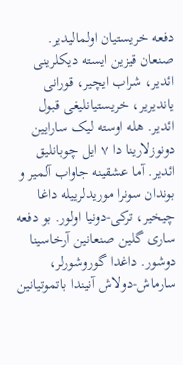دفعه خریستیان اولمالیدیر. صنعان قیزین ایسته دیکلرینی ائدیر، شراب ایچیر، قورانی یاندیریر، خریستیانلیغی قبول ائدیر. هله اوسته لیک سارایین دونوزلارینا دا ۷ ایل چوبانلیق ائدیر. آما عشقینه جاواب آلمیر و بوندان سونرا موریدلرییله داغا چیخیر، ترکی-دونیا اولور. بو دفعه ساری گلین صنعانین آرخاسینا دوشور. داغدا گوروشورلر، سارماش-دولاش آنیندا باتموتیانین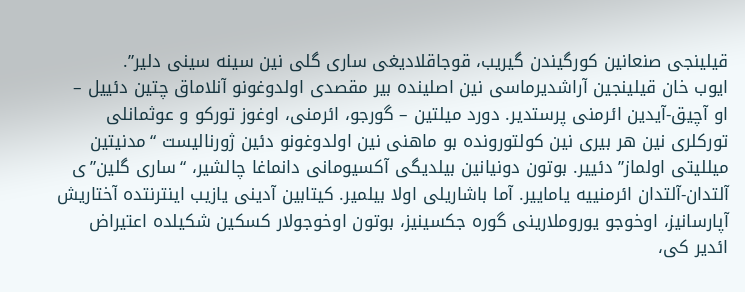قیلینجی صنعانین کورگیندن گیریب، قوجاقلادیغی ساری گلی نین سینه سینی دلیر”.
ایوب خان قیلینجین آراشدیرماسی نین اصلینده بیر مقصدی اولدوغونو آنلاماق چتین دئییل – او آچیق-آیدین ائرمنی پرستدیر. دورد میلتین – گورجو، ائرمنی، اوغوز تورکو و عوثمانلی تورکلری نین هر بیری نین کولتورونده بو ماهنی نین اولدوغونو دئین ژورنالیست “مدنیتین میللیتی اولماز” دئییر. بوتون دونیانین بیلدیگی آکسیومانی دانماغا چالشیر، “ساری گلین”ی آلتدان-آلتدان ائرمنییه یاماییر. آما باشاریلی اولا بیلمیر. کیتابین آدینی یازیب اینترنتده آختاریش آپارسانیز، اوخوجو یوروملارینی گوره جکسینیز، بوتون اوخوجولار کسکین شکیلده اعتیراض ائدیر کی،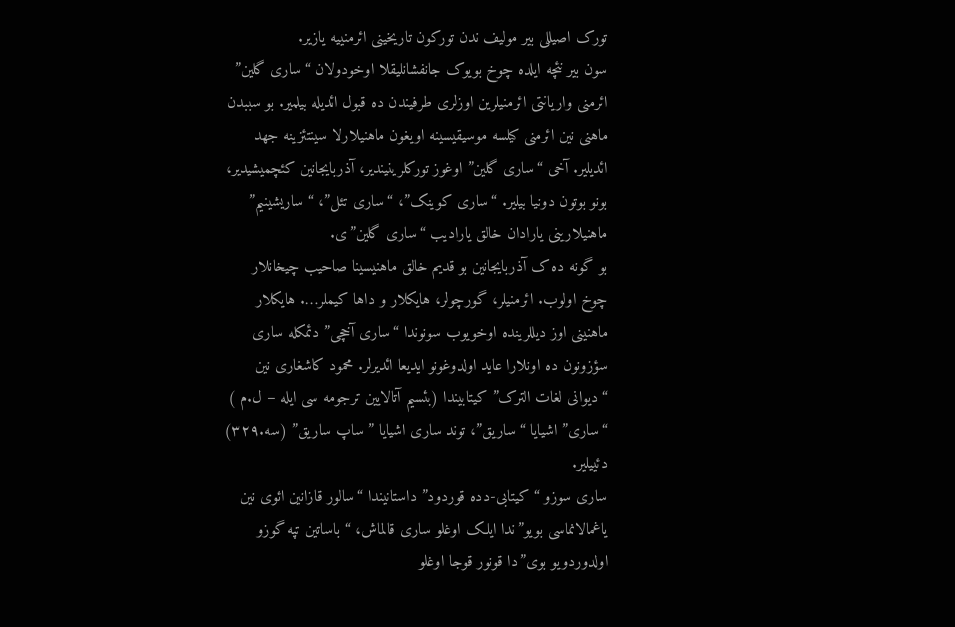تورک اصیللی بیر مولیف ندن تورکون تاریخینی ائرمنییه یازیر.
سون بیر نئچه ایلده چوخ بویوک جانفشانلیقلا اوخودولان “ساری گلین” ائرمنی واریانتی ائرمنیلرین اوزلری طرفیندن ده قبول ائدیله بیلمیر. بو سببدن ماهنی نین ائرمنی کیلسه موسیقیسینه اویغون ماهنیلارلا سینتئزینه جهد ائدیلیر. آخی “ساری گلین” اوغوز تورکلرینیندیر، آذربایجانین کئچمیشیدیر، بونو بوتون دونیا بیلیر. “ساری کوینک”، “ساری تئل”، “ساریشینیم” ماهنیلارینی یارادان خالق یارادیب “ساری گلین”ی.
بو گونه ده ک آذربایجانین بو قدیم خالق ماهنیسینا صاحیب چیخانلار چوخ اولوب. ائرمنیلر، گورچولر، هایکلار و داها کیملر…. هایکلار ماهنینی اوز دیللرینده اوخویوب سونوندا “ساری آخچی” دئمکله ساری سؤزونون ده اونلارا عاید اولدوغونو ایدیعا ائدیرلر. محمود کاشغاری نین “دیوانی لغات الترک” کیتابیندا (بئسیم آتالایین ترجومه سی ایله – ل.م ) “ساری” اشیایا “ساریق”، توند ساری اشیایا ” ساپ ساریق” (سه.۳۲۹) دئییلیر.
ساری سوزو “کیتابی-دده قوردود” داستانیندا “سالور قازانین ائوی نین یاغمالانماسی بویو”ندا ایلک اوغلو ساری قالماش، “باساتین تپه گوزو اولدوردویو بوی”دا قونور قوجا اوغلو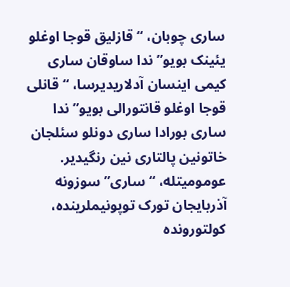ساری چوبان، “قازلیق قوجا اوغلو یئینک بویو”ندا ساوقان ساری کیمی اینسان آدلاریدیرسا، “قانلی قوجا اوغلو قانتورالی بویو”ندا ساری بورادا ساری دونلو سئلجان خاتونین پالتاری نین رنگیدیر.
عومومیتله، “ساری” سوزونه آذربایجان تورک توپونیملرینده، کولتورونده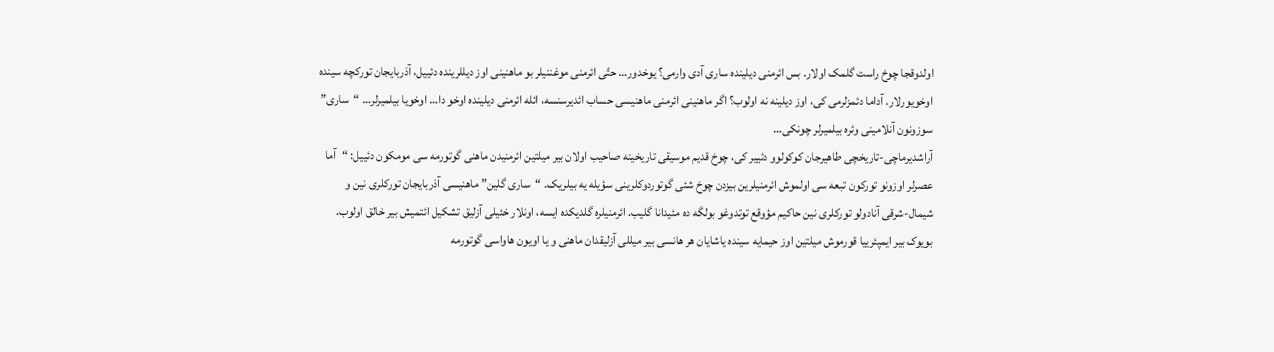اولدوقجا چوخ راست گلمک اولار. بس ائرمنی دیلینده ساری آدی وارمی؟ یوخدور… حتّی ائرمنی موغننیلر بو ماهنینی اوز دیللرینده دئییل، آذربایجان تورکچه سینده اوخویورلار. آداما دئمزلرمی کی، اوز دیلینه نه اولوب؟ اگر ماهنینی ائرمنی ماهنیسی حساب ائدیرسنسه، ائله ائرمنی دیلینده اوخو دا… اوخویا بیلمیرلر… “ساری” سوزونون آنلامینی وئره بیلمیرلر چونکی…
آراشدیرماچی-تاریخچی طاهیرجان کوکولوو دئییر کی، چوخ قدیم موسیقی تاریخینه صاحیب اولان بیر میلتین ائرمنیدن ماهنی گوتورمه سی مومکون دئییل: “آما عصرلر اوزونو تورکون تبعه سی اولموش ائرمنیلرین بیزدن چوخ شئی گوتوردوکلرینی سؤیله یه بیلریک. “ساری گلین” ماهنیسی آذربایجان تورکلری نین و شیمال-شرقی آنادولو تورکلری نین حاکیم مؤوقع توتدوغو بولگه ده مئیدانا گلیب. ائرمنیلره گلدیکده ایسه، اونلار خئیلی آزلیق تشکیل ائتمیش بیر خالق اولوب. بویوک بیر ایمپئرییا قورموش میلتین اوز حیمایه سینده یاشایان هر هانسی بیر میللی آزلیقدان ماهنی و یا اویون هاواسی گوتورمه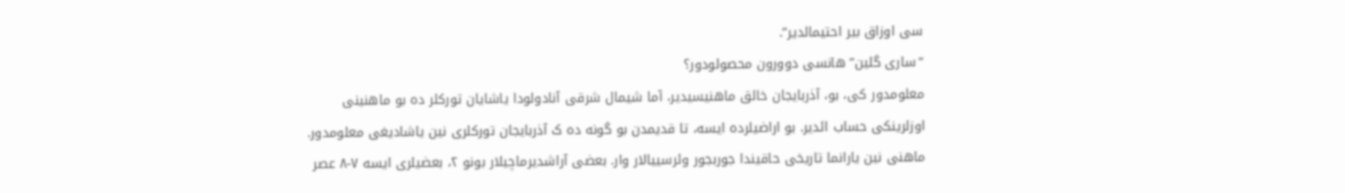سی اوزاق بیر احتیمالدیر”.
“ساری گلین” هانسی دوورون محصولودور؟
معلومدور کی، بو، آذربایجان خالق ماهنیسیدیر، آما شیمال شرقی آنادولودا یاشایان تورکلر ده بو ماهنینی اوزلرینکی حساب ائدیر. بو اراضیلرده ایسه، تا قدیمدن بو گونه ده ک آذربایجان تورکلری نین یاشادیغی معلومدور. ماهنی نین یارانما تاریخی حاقیندا جوربجور وئرسییالار وار. بعضی آراشدیرماچیلار بونو ۲، بعضیلری ایسه ۷-۸ عصر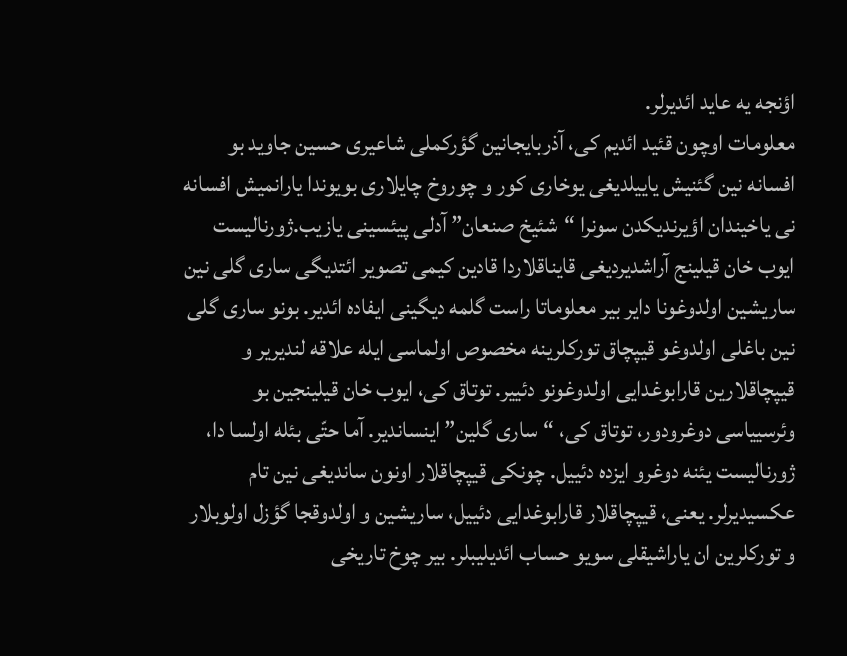اؤنجه یه عاید ائدیرلر.
معلومات اوچون قئید ائدیم کی، آذربایجانین گؤرکملی شاعیری حسین جاوید بو افسانه نین گئنیش یاییلدیغی یوخاری کور و چوروخ چایلاری بویوندا یارانمیش افسانه نی یاخیندان اؤیرندیکدن سونرا “شئیخ صنعان” آدلی پیئسینی یازیب.ژورنالیست ایوب خان قیلینج آراشدیردیغی قایناقلاردا قادین کیمی تصویر ائتدیگی ساری گلی نین ساریشین اولدوغونا دایر بیر معلوماتا راست گلمه دیگینی ایفاده ائدیر. بونو ساری گلی نین باغلی اولدوغو قیپچاق تورکلرینه مخصوص اولماسی ایله علاقه لندیریر و قیپچاقلارین قارابوغدایی اولدوغونو دئییر. توتاق کی، ایوب خان قیلینجین بو وئرسییاسی دوغرودور، توتاق کی، “ساری گلین” اینساندیر. آما حتّی بئله اولسا دا، ژورنالیست یئنه دوغرو ایزده دئییل. چونکی قیپچاقلار اونون ساندیغی نین تام عکسیدیرلر. یعنی، قیپچاقلار قارابوغدایی دئییل، ساریشین و اولدوقجا گؤزل اولوبلار و تورکلرین ان یاراشیقلی سویو حساب ائدیلیبلر. بیر چوخ تاریخی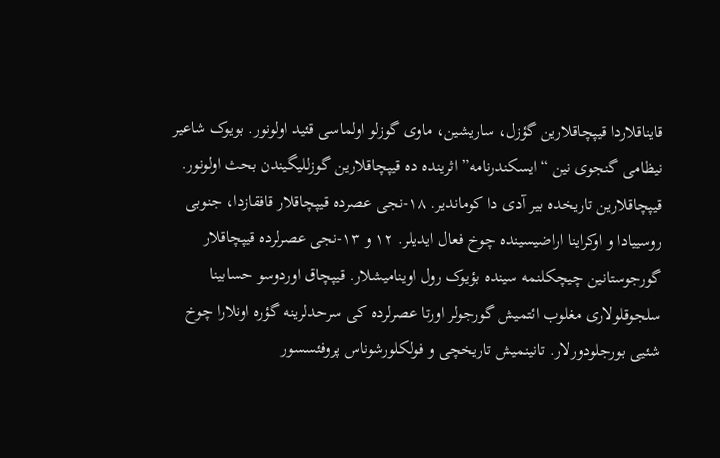قایناقلاردا قیپچاقلارین گؤزل، ساریشین، ماوی گوزلو اولماسی قئید اولونور. بویوک شاعیر نیظامی گنجوی نین “ایسکندرنامه” اثرینده ده قیپچاقلارین گوزللیگیندن بحث اولونور.
قیپچاقلارین تاریخده بیر آدی دا کوماندیر. ۱۸-نجی عصرده قیپچاقلار قافقازدا، جنوبی روسییادا و اوکراینا اراضیسینده چوخ فعال ایدیلر. ۱۲ و ۱۳-نجی عصرلرده قیپچاقلار گورجوستانین چیچکلنمه سینده بؤیوک رول اوینامیشلار. قیپچاق اوردوسو حسابینا سلجوقلولاری مغلوب ائتمیش گورجولر اورتا عصرلرده کی سرحدلرینه گؤره اونلارا چوخ شئیی بورجلودورلار. تانینمیش تاریخچی و فولکلورشوناس پروفئسسور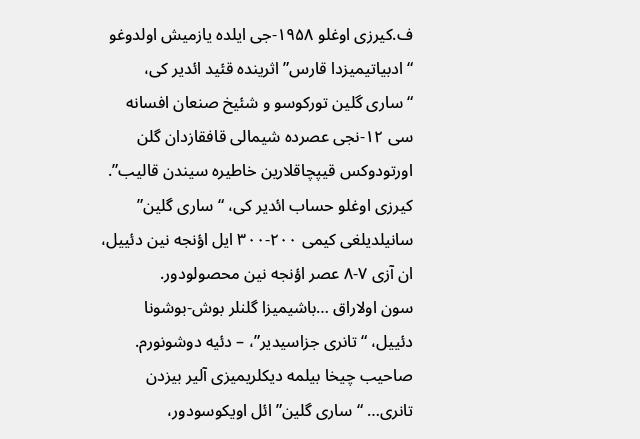ف.کیرزی اوغلو ۱۹۵۸-جی ایلده یازمیش اولدوغو “ادبیاتیمیزدا قارس” اثرینده قئید ائدیر کی، “ساری گلین تورکوسو و شئیخ صنعان افسانه سی ۱۲-نجی عصرده شیمالی قافقازدان گلن اورتودوکس قیپچاقلارین خاطیره سیندن قالیب”. کیرزی اوغلو حساب ائدیر کی، “ساری گلین” سانیلدیلغی کیمی ۲۰۰-۳۰۰ ایل اؤنجه نین دئییل، ان آزی ۷-۸ عصر اؤنجه نین محصولودور.
سون اولاراق …باشیمیزا گلنلر بوش-بوشونا دئییل، “تانری جزاسیدیر”، – دئیه دوشونورم. صاحیب چیخا بیلمه دیکلریمیزی آلیر بیزدن تانری… “ساری گلین” ائل اویکوسودور،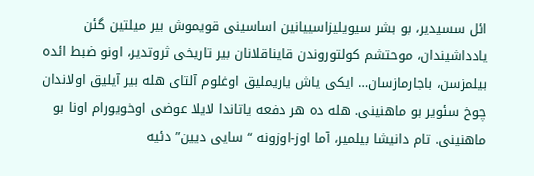ائل سسیدیر، بو بشر سیویلیزاسییانین اساسینی قویموش بیر میلتین گئن یادداشیندان، موحتشم کولتوروندن قایناقلانان بیر تاریخی ثروتدیر، اونو ضبط ائده بیلمزسن، باجارمازسان… ایکی یاش یاریملیق اوغلوم آلتای هله بیر آیلیق اولاندان چوخ سئویر بو ماهنینی. هله ده هر دفعه یاتاندا لایلا عوضی اوخویورام اونا بو ماهنینی. تام دانیشا بیلمیر، آما اوز-اوزونه “سایی دیین” دئیه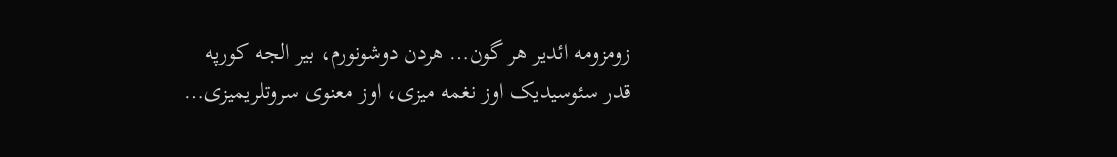زومزومه ائدیر هر گون… هردن دوشونورم، بیر الجه کورپه قدر سئوسیدیک اوز نغمه میزی، اوز معنوی سروتلریمیزی…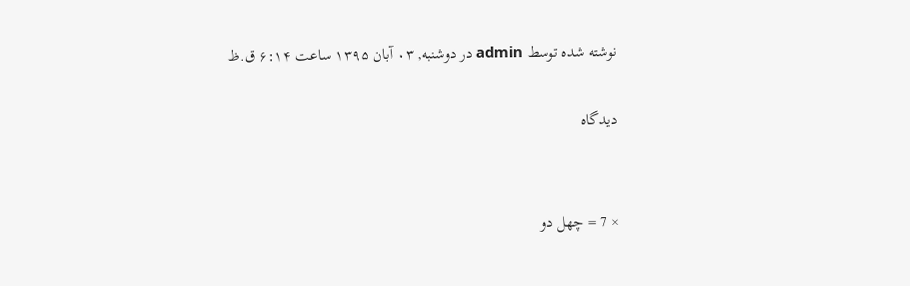نوشته شده توسط admin در دوشنبه, ۰۳ آبان ۱۳۹۵ ساعت ۶:۱۴ ق.ظ

دیدگاه


× 7 = چهل دو